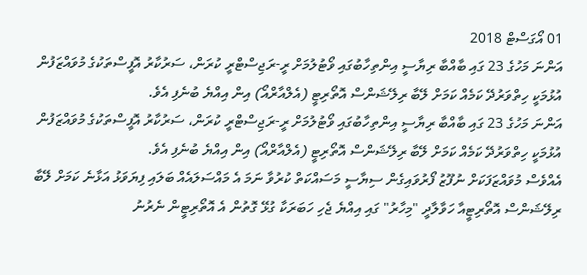01 އޯގަސްޓް 2018
އަންނަ މަހުގެ 23 ގައި ބާއްބާ ރިޔާސީ އިންތިހާބުގައި ވޯޓުލުމަށް ރީ-ރަޖިސްޓްރީ ކުރަން، ސަރުކާރު އޮފީސްތަކުގެ މުވައްޒަފުން އުޅުމަކީ ހިތްވަރުދޭ ކަމެއް ކަމަށް ލޭބާ ރިލޭޝަންސް އޮތޯރިޓީ (އެލްއާރްއޯ) އިން އިއްޔެ ބުނެފި އެވެ.
އަންނަ މަހުގެ 23 ގައި ބާއްބާ ރިޔާސީ އިންތިހާބުގައި ވޯޓުލުމަށް ރީ-ރަޖިސްޓްރީ ކުރަން، ސަރުކާރު އޮފީސްތަކުގެ މުވައްޒަފުން އުޅުމަކީ ހިތްވަރުދޭ ކަމެއް ކަމަށް ލޭބާ ރިލޭޝަންސް އޮތޯރިޓީ (އެލްއާރްއޯ) އިން އިއްޔެ ބުނެފި އެވެ.
އެއްވެސް މުވައްޒަފަކަށް ނުފޫޒު ފޯރުވައިގެން ސިޔާސީ މަސައްކަތް ކުރުވާ ނަމަ އެ މައްސަލައެއް ބަލައި ފިޔަވަޅު އަޅާނެ ކަމަށް ލޭބާ ރިލޭޝަންސް އޮތޯރިޓީއާ ހަވާލާދީ "މިހާރު" ގައި އިއްޔެ ޖެހި ހަބަރަކާ ގުޅޭ ގޮތުން އެ އޮތޯރިޓީން ނެރުނު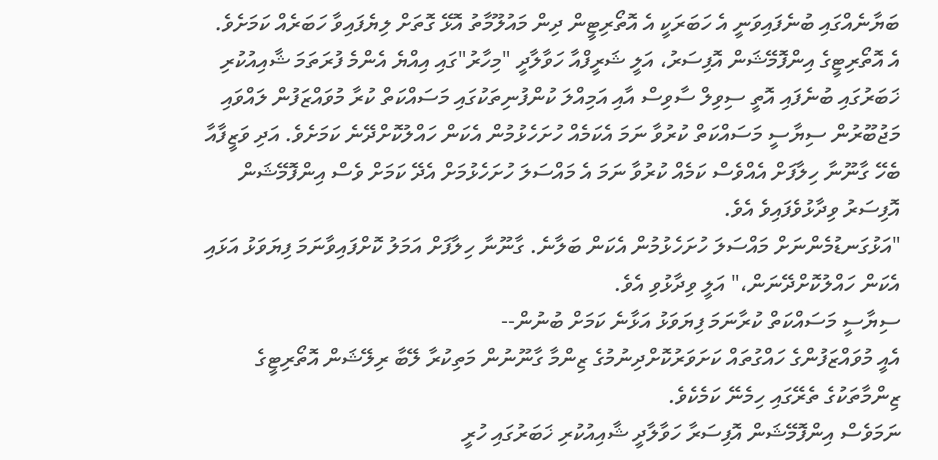ބަޔާނެއްގައި ބުނެފައިވަނީ އެ ހަބަރަކީ އެ އޮތޯރިޓީން ދިން މައުލޫމާތު އޮޅޭ ގޮތަށް ލިޔެފައިވާ ހަބަރެއް ކަމަށެވެ.
އެ އޮތޯރިޓީގެ އިންފޮމޭޝަން އޮފިސަރު، އަލީ ޝަރީފްއާ ހަވާލާދީ "މިހާރު"ގައި އިއްޔެ އެންމެ ފުރަތަމަ ޝާއިއުކުރި ޚަބަރުގައި ބުނެފައި އޮތީ ސިވިލް ސާވިސް އާއި އަމިއްލަ ކުންފުނިތަކުގައި މަސައްކަތް ކުރާ މުވައްޒަފުން ލައްވައި މަޖުބޫރުން ސިޔާސީ މަސައްކަތް ކުރުވާ ނަމަ އެކަމެއް ހުށަހެޅުމުން އެކަން ހައްލުކޮށްދޭނެ ކަމަށެވެ. އަދި ވަޒީފާއާ ބެހޭ ގާނޫނާ ހިލާފަށް އެއްވެސް ކަމެއް ކުރުވާ ނަމަ އެ މައްސަލަ ހުށަހެޅުމަށް އެދޭ ކަމަށް ވެސް އިންފޮމޭޝަން އޮފިސަރު ވިދާޅުވެފައިވެ އެވެ.
"އަޅުގަނޑުމެންނަށް މައްސަލަ ހުށަހެޅުމުން އެކަން ބަލާނެ. ގާނޫނާ ހިލާފަށް އަމަލު ކޮށްފައިވާނަމަ ފިޔަވަޅު އަޅައި އެކަން ހައްލުކޮށްދޭނަން،" އަލީ ވިދާޅުވި އެވެ.
ސިޔާސީ މަސައްކަތް ކުރާނަމަ ފިޔަވަޅު އަޅާނެ ކަމަށް ބުނުން--
އެއީ މުވައްޒަފުންގެ ހައްގުތައް ކަށަވަރުކޮށްދިނުމުގެ ޒިންމާ ގާނޫނުން މަތިކުރާ ލޭބާ ރިލޭޝަން އޮތޯރިޓީގެ ޒިންމާތަކުގެ ތެރޭގައި ހިމެނޭ ކަމެކެވެ.
ނަމަވެސް އިންފޮމޭޝަން އޮފިސަރާ ހަވާލާދީ ޝާއިއުކުރި ޚަބަރުގައި ހުރީ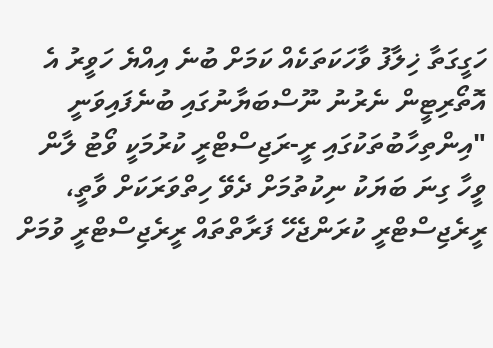ހަގީގަތާ ޚިލާފު ވާހަކަތަކެއް ކަމަށް ބުނެ އިއްޔެ ހަވީރު އެ އޮތޯރިޓީން ނެރުނު ނޫސްބަޔާނުގައި ބުނެފައިވަނީ "އިންތިހާބުތަކުގައި ރީ-ރަޖިސްޓްރީ ކުރުމަކީ ވޯޓު ލާން ވީހާ ގިނަ ބަޔަކު ނިކުތުމަށް ދެވޭ ހިތްވަރަކަށް ވާތީ، ރީރެޖިސްޓްރީ ކުރަންޖެހޭ ފަރާތްތައް ރީރެޖިސްޓްރީ ވުމަށް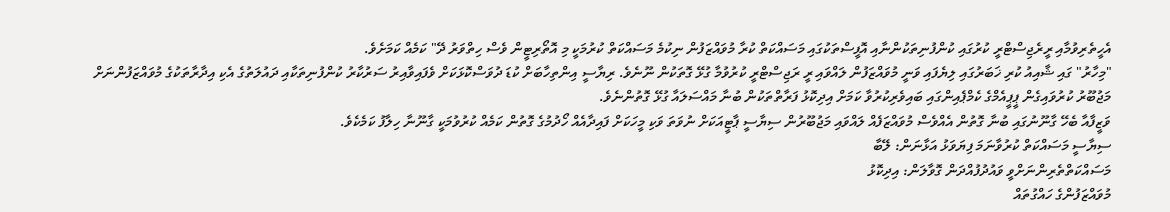އެހީތެރިވުމާއި ރީރެޖިސްޓްރީ ކުރުގައި ކުންފުނިތަކުންނާއި އޮފީސްތަކުގައި މަސައްކަތް ކުރާ މުވައްޒަފުން ނިކުމެ މަސައްކަތް ކުރުމަކީ މި އޮތޯރިޓީން ވެސް ހިތްވަރު ދޭ" ކަމެއް ކަމަށެވެ.
"މިހާރު" ގައި ޝާއިއު ކުރި ޚަބަރުގައި ލިޔެފައި ވަނީ މުވައްޒަފުން ލައްވައި ރީ ރަޖިސްޓްރީ ކުރުވުމާ ގުޅޭ ގޮތަކުން ނޫނެވެ. ރިޔާސީ އިންތިހާބަށް ކުޑަ ދުވަސްކޮޅަކަށް ވެފައިވާއިރު ސަރުކާރު ކުންފުނިތަކާއި ދައުލަތުގެ އެކި އިދާރާތަކުގެ މުވައްޒަފުންނަށް މަޖުބޫރު ކުރުވައިގެން ޕީޕީއެމްގެ ކެމްޕެއިންގައި ބައިވެރިކުރުވާ ކަމަށް އިދިކޮޅު ފަރާތްތަކުން ބުނާ މައްސަލައާ ގުޅޭ ގޮތުންނެވެ.
ވަޒީފާއާ ބެހޭ ގާނޫނުގައި ބުނާ ގޮތުން އެއްވެސް މުވައްޒަފެއް ލައްވައި މަޖުބޫރުން ސިޔާސީ ޕާޓީއަކަށް ނުވަތަ ވަކި މީހަކަށް ފައިދާއެއް ހޯދުމުގެ ގޮތުން ކަމެއް ކުރުވުމަކީ ގާނޫނާ ހިލާފު ކަމެކެވެ.
ސިޔާސީ މަސައްކަތް ކުރުވާނަމަ ފިޔަވަޅު އަޅާނަން: ލޭބާ
މަސައްކަތްތެރިންނަށްވީ ވައުދުފުއްދަން ގޮވާލަން: އިދިކޮޅު
މުވައްޒަފުންގެ ހައްގުތައް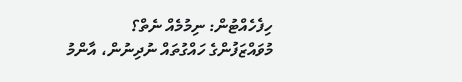ހިފެހެއްޓުން: ނިމުމެއް ނެތް؟
މުވައްޒަފުންގެ ހައްގުތައް ނުދިނުން، އާންމު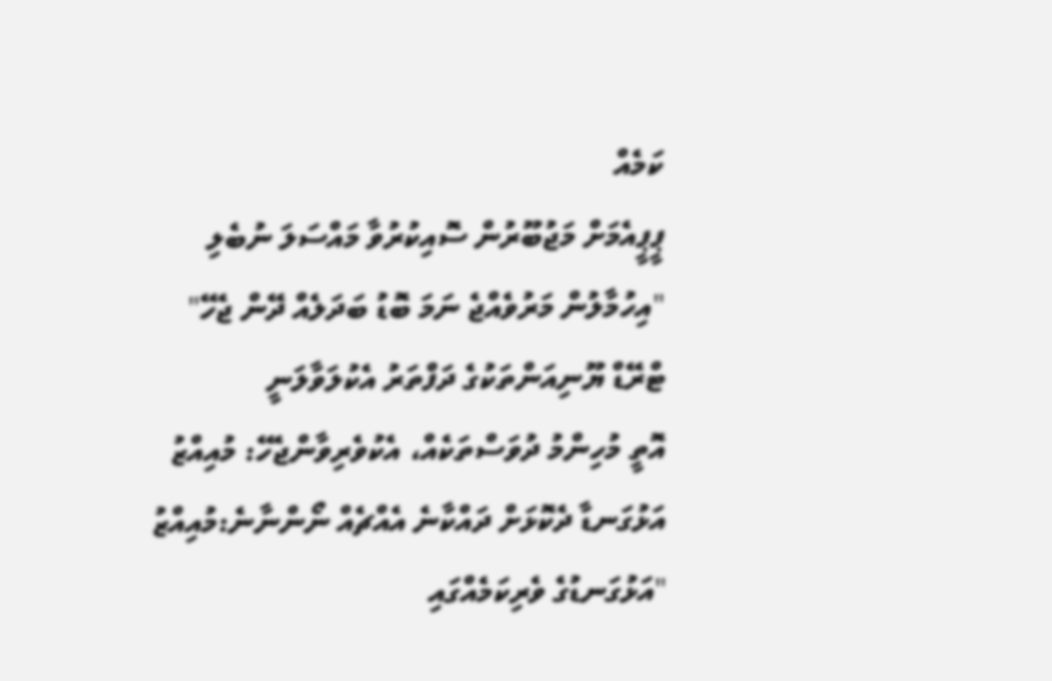ކަމެއް
ޕީޕީއެމަށް މަޖުބޫރުން ސޮއިކުރުވާ މައްސަލަ ނުބެލި
"އިހުމާލުން މަރުވެއްޖެ ނަމަ ބޮޑު ބަދަލެއް ދޭން ޖެހޭ"
ޓްރޭޑް ޔޫނިއަންތަކުގެ ދަފްތަރު އެކުލަވާލަނީ
އޮތީ މުހިންމު ދުވަސްތަކެއް، އެކުވެރިވާންޖެހޭ: މުއިއްޒު
އަޅުގަނޑާ ދެކޮޅަށް ދައްކާނެ އެއްޗެއް ނޯންނާނެ:މުއިއްޒު
"އަޅުގަނޑުގެ ވެރިކަމެއްގައި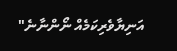އަނިޔާވެރިކަމެއް ނޯންނާނެ"